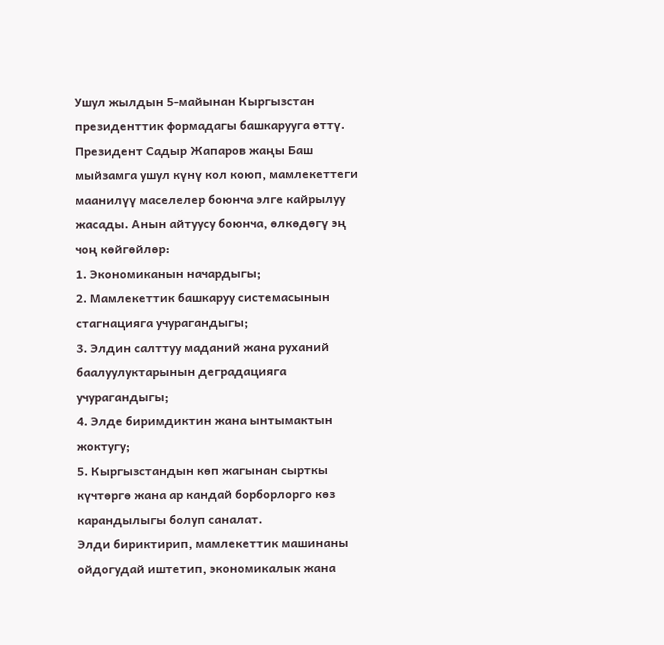Ушул жылдын 5-майынан Кыргызстан президенттик формадагы башкарууга өттү. Президент Садыр Жапаров жаңы Баш мыйзамга ушул күнү кол коюп, мамлекеттеги маанилүү маселелер боюнча элге кайрылуу жасады. Анын айтуусу боюнча, өлкөдөгү эң чоң көйгөйлөр:
1. Экономиканын начардыгы;
2. Мамлекеттик башкаруу системасынын стагнацияга учурагандыгы;
3. Элдин салттуу маданий жана руханий баалуулуктарынын деградацияга учурагандыгы;
4. Элде биримдиктин жана ынтымактын жоктугу;
5. Кыргызстандын көп жагынан сырткы күчтөргө жана ар кандай борборлорго көз карандылыгы болуп саналат.
Элди бириктирип, мамлекеттик машинаны ойдогудай иштетип, экономикалык жана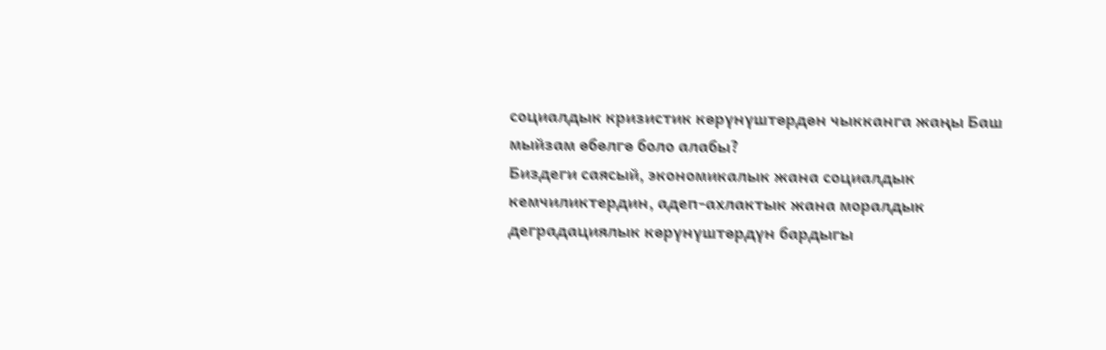социалдык кризистик көрүнүштөрдөн чыкканга жаңы Баш мыйзам өбөлгө боло алабы?
Биздеги саясый, экономикалык жана социалдык кемчиликтердин, адеп-ахлактык жана моралдык деградациялык көрүнүштөрдүн бардыгы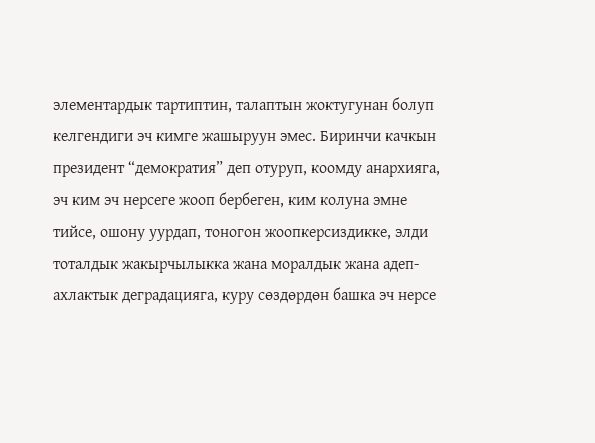элементардык тартиптин, талаптын жоктугунан болуп келгендиги эч кимге жашыруун эмес. Биринчи качкын президент “демократия” деп отуруп, коомду анархияга, эч ким эч нерсеге жооп бербеген, ким колуна эмне тийсе, ошону уурдап, тоногон жоопкерсиздикке, элди тоталдык жакырчылыкка жана моралдык жана адеп-ахлактык деградацияга, куру сөздөрдөн башка эч нерсе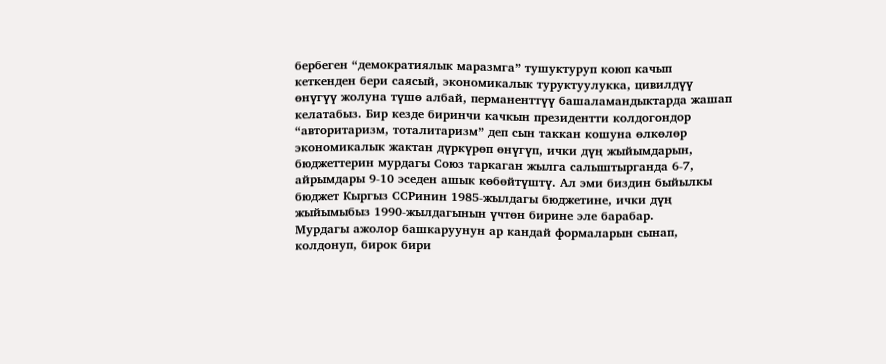бербеген “демократиялык маразмга” тушуктуруп коюп качып кеткенден бери саясый, экономикалык туруктуулукка, цивилдүү өнүгүү жолуна түшө албай, перманенттүү башаламандыктарда жашап келатабыз. Бир кезде биринчи качкын президентти колдогондор “авторитаризм, тоталитаризм” деп сын таккан кошуна өлкөлөр экономикалык жактан дүркүрөп өнүгүп, ички дүң жыйымдарын, бюджеттерин мурдагы Союз таркаган жылга салыштырганда 6-7, айрымдары 9-10 эседен ашык көбөйтүштү. Ал эми биздин быйылкы бюджет Кыргыз ССРинин 1985-жылдагы бюджетине, ички дүң жыйымыбыз 1990-жылдагынын үчтөн бирине эле барабар.
Мурдагы ажолор башкаруунун ар кандай формаларын сынап, колдонуп, бирок бири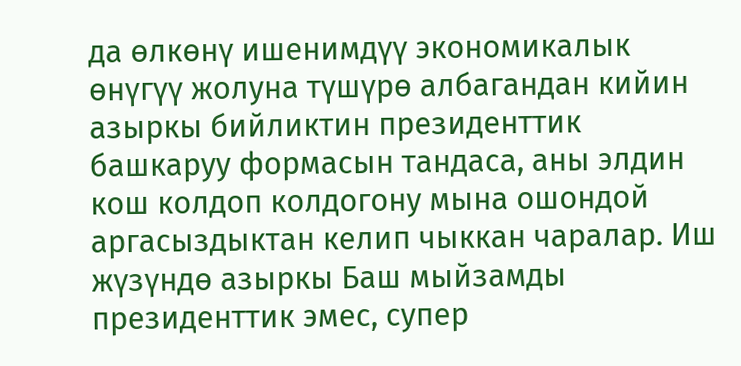да өлкөнү ишенимдүү экономикалык өнүгүү жолуна түшүрө албагандан кийин азыркы бийликтин президенттик башкаруу формасын тандаса, аны элдин кош колдоп колдогону мына ошондой аргасыздыктан келип чыккан чаралар. Иш жүзүндө азыркы Баш мыйзамды президенттик эмес, супер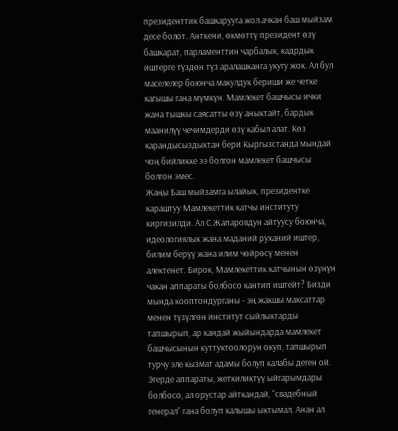президенттик башкарууга жол ачкан баш мыйзам десе болот. Анткени, өкмөттү президент өзү башкарат, парламенттин чарбалык, кадрдык иштерге түздөн түз аралашканга укугу жок. Ал бул маселелер боюнча макулдук бериши же четке кагышы гана мүмкүн. Мамлекет башчысы ички жана тышкы саясатты өзү аныктайт, бардык маанилүү чечимдерди өзү кабыл алат. Көз карандысыздыктан бери Кыргызстанда мындай чоң бийликке ээ болгон мамлекет башчысы болгон эмес.
Жаңы Баш мыйзамга ылайык, президентке караштуу Мамлекеттик катчы институту киргизилди. Ал С.Жапаровдун айтуусу боюнча, идеологиялык жана маданий руханий иштер, билим берүү жана илим чөйрөсү менен алектенет. Бирок, Мамлекеттик катчынын өзүнүн чакан аппараты болбосо кантип иштейт? Бизди мында кооптондурганы - эң жакшы максаттар менен түзүлгөн институт сыйлыктарды тапшырып, ар кандай жыйындарда мамлекет башчысынын куттуктоолорун окуп, тапшырып турчу эле кызмат адамы болуп калабы деген ой. Эгерде аппараты, жеткиликтүү ыйгарымдары болбосо, ал орустар айткандай, “свадебный генерал” гана болуп калышы ыктымал. Анан ал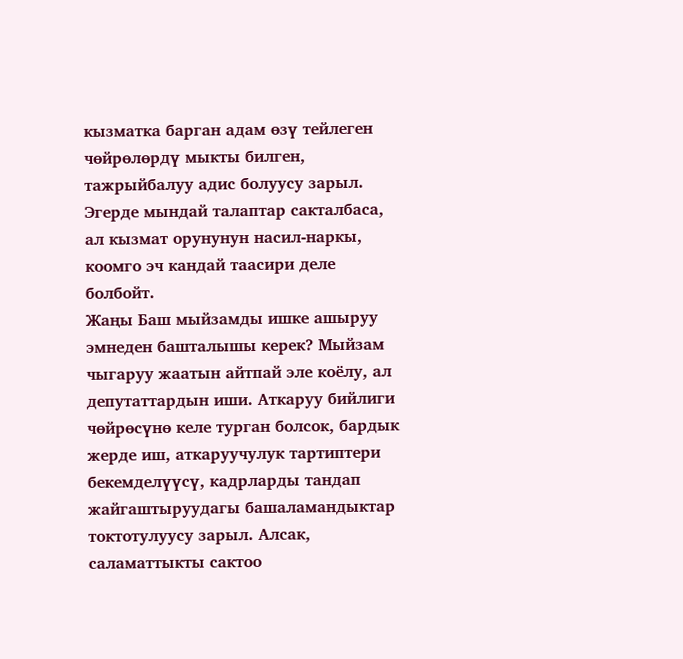кызматка барган адам өзү тейлеген чөйрөлөрдү мыкты билген, тажрыйбалуу адис болуусу зарыл. Эгерде мындай талаптар сакталбаса, ал кызмат орунунун насил-наркы, коомго эч кандай таасири деле болбойт.
Жаңы Баш мыйзамды ишке ашыруу эмнеден башталышы керек? Мыйзам чыгаруу жаатын айтпай эле коёлу, ал депутаттардын иши. Аткаруу бийлиги чөйрөсүнө келе турган болсок, бардык жерде иш, аткаруучулук тартиптери бекемделүүсү, кадрларды тандап жайгаштыруудагы башаламандыктар токтотулуусу зарыл. Алсак, саламаттыкты сактоо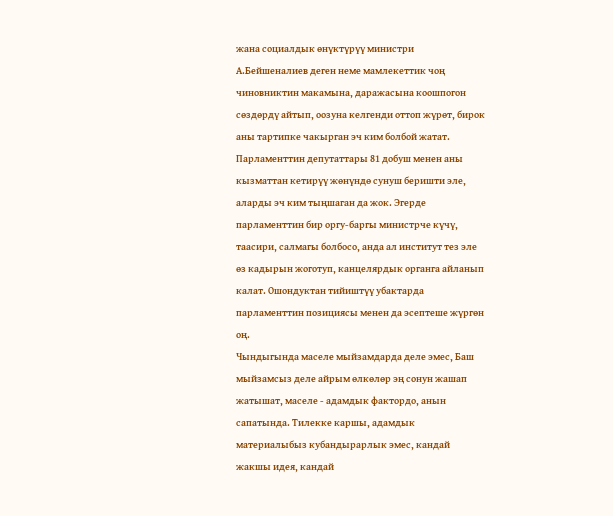жана социалдык өнүктүрүү министри А.Бейшеналиев деген неме мамлекеттик чоң чиновниктин макамына, даражасына коошпогон сөздөрдү айтып, оозуна келгенди оттоп жүрөт, бирок аны тартипке чакырган эч ким болбой жатат. Парламенттин депутаттары 81 добуш менен аны кызматтан кетирүү жөнүндө сунуш беришти эле, аларды эч ким тыңшаган да жок. Эгерде парламенттин бир оргу-баргы министрче күчү, таасири, салмагы болбосо, анда ал институт тез эле өз кадырын жоготуп, канцелярдык органга айланып калат. Ошондуктан тийиштүү убактарда парламенттин позициясы менен да эсептеше жүргөн оң.
Чындыгында маселе мыйзамдарда деле эмес, Баш мыйзамсыз деле айрым өлкөлөр эң сонун жашап жатышат, маселе - адамдык фактордо, анын сапатында. Тилекке каршы, адамдык материалыбыз кубандырарлык эмес, кандай жакшы идея, кандай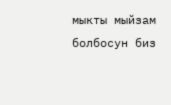мыкты мыйзам болбосун биз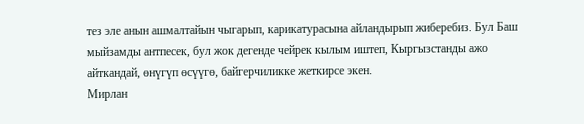тез эле анын ашмалтайын чыгарып, карикатурасына айландырып жиберебиз. Бул Баш мыйзамды антпесек, бул жок дегенде чейрек кылым иштеп, Кыргызстанды ажо айткандай, өнүгүп өсүүгө, байгерчиликке жеткирсе экен.
Мирлан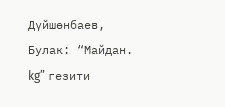Дүйшөнбаев, Булак: “Майдан. kg” гезити